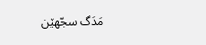مَدَگ سجّهێن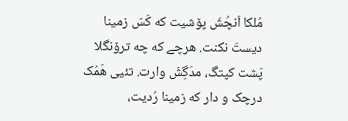مُلکا اَنچُشَ پۆشیت که کَسّ زمینا دیستَ نکنت. هرچے که چه ترۆنگلا پَشت کپتگ، مدَگِشَ وارت. تئیی هَمُک درچک و دار که زمینا رُدیت،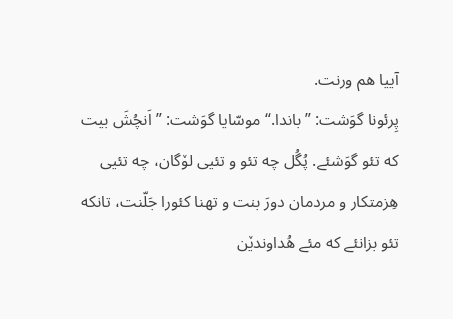آییا هم ورنت.
پِرئونا گوَشت: ”باندا.“ موسّایا گوَشت: ”اَنچُشَ بیت که تئو گوَشئے. پُگُل چه تئو و تئیی لۆگان، چه تئیی هِزمتکار و مردمان دورَ بنت و تهنا کئورا جَلّنت، تانکه تئو بزانئے که مئے هُداوندێن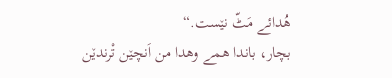هُدائے مَٹّ نێست.“
بچار، باندا همے وهدا من اَنچێن تْرندێن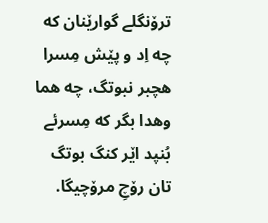ترۆنگلے گوارێنان که چه اِد و پێش مِسرا هچبر نبوتگ، چه هما وهدا بگر که مِسرئے بُنپد اێر کنگ بوتگ تان رۆچِ مرۆچیگا.